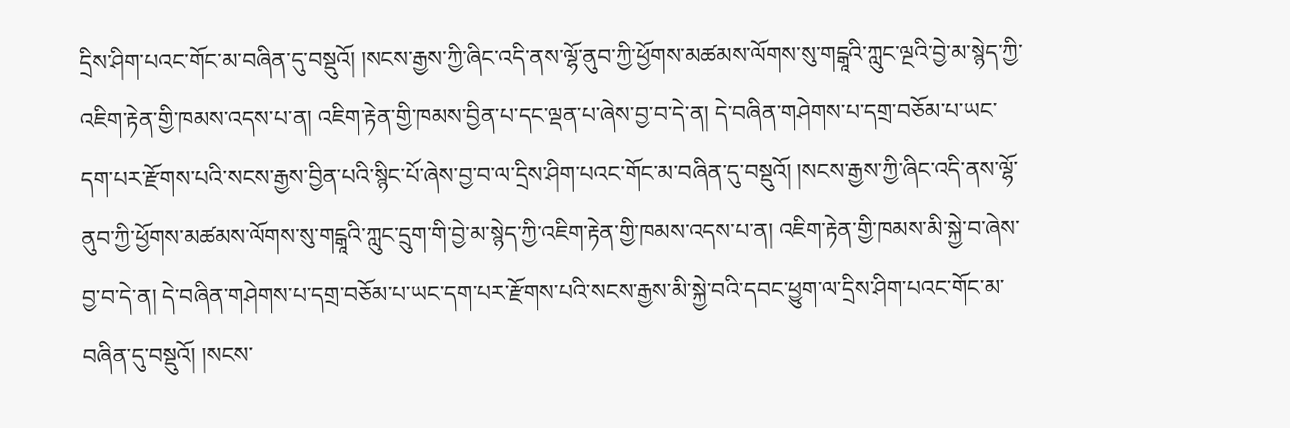དྲིས་ཤིག་པའང་གོང་མ་བཞིན་དུ་བསྡུའོ། །སངས་རྒྱས་ཀྱི་ཞིང་འདི་ནས་ལྷོ་ནུབ་ཀྱི་ཕྱོགས་མཚམས་ལོགས་སུ་གངྒཱའི་ཀླུང་ལྔའི་བྱེ་མ་སྙེད་ཀྱི་འཇིག་རྟེན་གྱི་ཁམས་འདས་པ་ན། འཇིག་རྟེན་གྱི་ཁམས་བྱིན་པ་དང་ལྡན་པ་ཞེས་བྱ་བ་དེ་ན། དེ་བཞིན་གཤེགས་པ་དགྲ་བཅོམ་པ་ཡང་དག་པར་རྫོགས་པའི་སངས་རྒྱས་བྱིན་པའི་སྙིང་པོ་ཞེས་བྱ་བ་ལ་དྲིས་ཤིག་པའང་གོང་མ་བཞིན་དུ་བསྡུའོ། །སངས་རྒྱས་ཀྱི་ཞིང་འདི་ནས་ལྷོ་ནུབ་ཀྱི་ཕྱོགས་མཚམས་ལོགས་སུ་གངྒཱའི་ཀླུང་དྲུག་གི་བྱེ་མ་སྙེད་ཀྱི་འཇིག་རྟེན་གྱི་ཁམས་འདས་པ་ན། འཇིག་རྟེན་གྱི་ཁམས་མི་སྐྱེ་བ་ཞེས་བྱ་བ་དེ་ན། དེ་བཞིན་གཤེགས་པ་དགྲ་བཅོམ་པ་ཡང་དག་པར་རྫོགས་པའི་སངས་རྒྱས་མི་སྐྱེ་བའི་དབང་ཕྱུག་ལ་དྲིས་ཤིག་པའང་གོང་མ་བཞིན་དུ་བསྡུའོ། །སངས་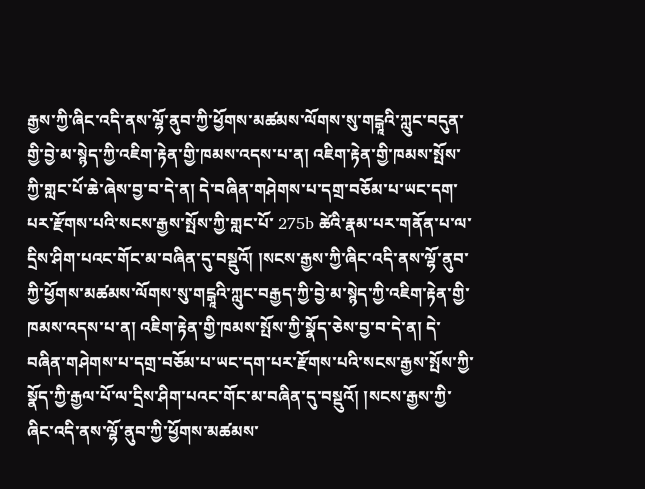རྒྱས་ཀྱི་ཞིང་འདི་ནས་ལྷོ་ནུབ་ཀྱི་ཕྱོགས་མཚམས་ལོགས་སུ་གངྒཱའི་ཀླུང་བདུན་གྱི་བྱེ་མ་སྙེད་ཀྱི་འཇིག་རྟེན་གྱི་ཁམས་འདས་པ་ན། འཇིག་རྟེན་གྱི་ཁམས་སྤོས་ཀྱི་གླང་པོ་ཆེ་ཞེས་བྱ་བ་དེ་ན། དེ་བཞིན་གཤེགས་པ་དགྲ་བཅོམ་པ་ཡང་དག་པར་རྫོགས་པའི་སངས་རྒྱས་སྤོས་ཀྱི་གླང་པོ་ 275b ཚེའི་རྣམ་པར་གནོན་པ་ལ་དྲིས་ཤིག་པའང་གོང་མ་བཞིན་དུ་བསྡུའོ། །སངས་རྒྱས་ཀྱི་ཞིང་འདི་ནས་ལྷོ་ནུབ་ཀྱི་ཕྱོགས་མཚམས་ལོགས་སུ་གངྒཱའི་ཀླུང་བརྒྱད་ཀྱི་བྱེ་མ་སྙེད་ཀྱི་འཇིག་རྟེན་གྱི་ཁམས་འདས་པ་ན། འཇིག་རྟེན་གྱི་ཁམས་སྤོས་ཀྱི་སྣོད་ཅེས་བྱ་བ་དེ་ན། དེ་བཞིན་གཤེགས་པ་དགྲ་བཅོམ་པ་ཡང་དག་པར་རྫོགས་པའི་སངས་རྒྱས་སྤོས་ཀྱི་སྣོད་ཀྱི་རྒྱལ་པོ་ལ་དྲིས་ཤིག་པའང་གོང་མ་བཞིན་དུ་བསྡུའོ། །སངས་རྒྱས་ཀྱི་ཞིང་འདི་ནས་ལྷོ་ནུབ་ཀྱི་ཕྱོགས་མཚམས་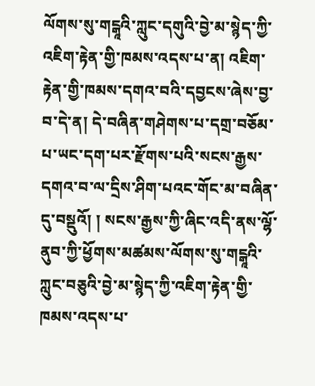ལོགས་སུ་གངྒཱའི་ཀླུང་དགུའི་བྱེ་མ་སྙེད་ཀྱི་འཇིག་རྟེན་གྱི་ཁམས་འདས་པ་ན། འཇིག་རྟེན་གྱི་ཁམས་དགའ་བའི་དབྱངས་ཞེས་བྱ་བ་དེ་ན། དེ་བཞིན་གཤེགས་པ་དགྲ་བཅོམ་པ་ཡང་དག་པར་རྫོགས་པའི་སངས་རྒྱས་དགའ་བ་ལ་དྲིས་ཤིག་པའང་གོང་མ་བཞིན་དུ་བསྡུའོ། ། སངས་རྒྱས་ཀྱི་ཞིང་འདི་ནས་ལྷོ་ནུབ་ཀྱི་ཕྱོགས་མཚམས་ལོགས་སུ་གངྒཱའི་ཀླུང་བཅུའི་བྱེ་མ་སྙེད་ཀྱི་འཇིག་རྟེན་གྱི་ཁམས་འདས་པ་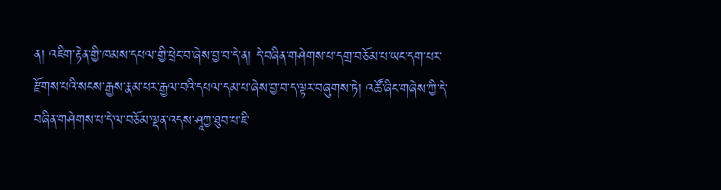ན། འཇིག་རྟེན་གྱི་ཁམས་དཔལ་གྱི་ཕྲེང་བ་ཞེས་བྱ་བ་དེ་ན། དེ་བཞིན་གཤེགས་པ་དགྲ་བཅོམ་པ་ཡང་དག་པར་རྫོགས་པའི་སངས་རྒྱས་རྣམ་པར་རྒྱལ་བའི་དཔལ་དམ་པ་ཞེས་བྱ་བ་ད་ལྟར་བཞུགས་ཏེ། འཚོ་ཞིང་གཞེས་ཀྱི་དེ་བཞིན་གཤེགས་པ་དེ་ལ་བཅོམ་ལྡན་འདས་ཤཱཀྱ་ཐུབ་པ་ཇི་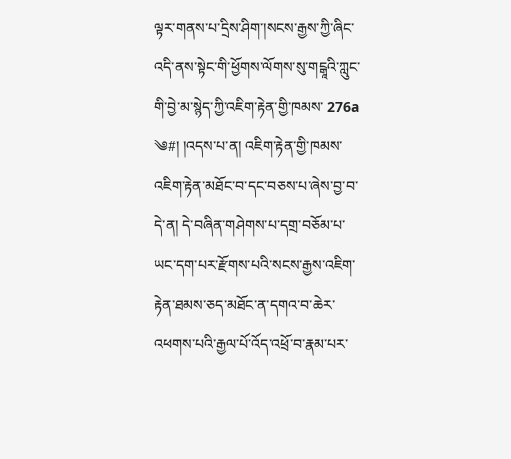ལྟར་གནས་པ་དྲིས་ཤིག་།སངས་རྒྱས་ཀྱི་ཞིང་འདི་ནས་སྟེང་གི་ཕྱོགས་ལོགས་སུ་གངྒཱའི་ཀླུང་གི་བྱེ་མ་སྙེད་ཀྱི་འཇིག་རྟེན་གྱི་ཁམས་ 276a ༄#། །འདས་པ་ན། འཇིག་རྟེན་གྱི་ཁམས་འཇིག་རྟེན་མཐོང་བ་དང་བཅས་པ་ཞེས་བྱ་བ་དེ་ན། དེ་བཞིན་གཤེགས་པ་དགྲ་བཅོམ་པ་ཡང་དག་པར་རྫོགས་པའི་སངས་རྒྱས་འཇིག་རྟེན་ཐམས་ཅད་མཐོང་ན་དགའ་བ་ཆེར་འཕགས་པའི་རྒྱལ་པོ་འོད་འཕྲོ་བ་རྣམ་པར་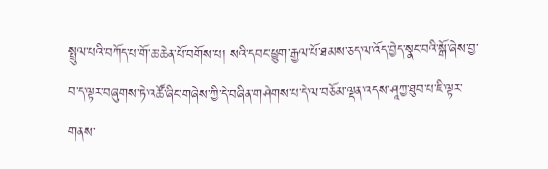སྤྲུལ་པའི་བཀོད་པ་གོ་ཆ་ཆེན་པོ་བགོས་པ། སའི་དབང་ཕྱུག་རྒྱལ་པོ་ཐམས་ཅད་ལ་འོད་བྱེད་སྣང་བའི་སྒོ་ཞེས་བྱ་བ་ད་ལྟར་བཞུགས་ཏེ་འཚོ་ཞིང་གཞེས་ཀྱི་དེ་བཞིན་གཤེགས་པ་དེ་ལ་བཅོམ་ལྡན་འདས་ཤཱཀྱ་ཐུབ་པ་ཇི་ལྟར་གནས་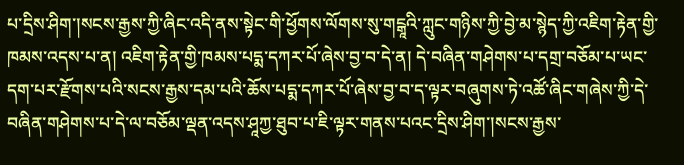པ་དྲིས་ཤིག་།སངས་རྒྱས་ཀྱི་ཞིང་འདི་ནས་སྟེང་གི་ཕྱོགས་ལོགས་སུ་གངྒཱའི་ཀླུང་གཉིས་ཀྱི་བྱེ་མ་སྙེད་ཀྱི་འཇིག་རྟེན་གྱི་ཁམས་འདས་པ་ན། འཇིག་རྟེན་གྱི་ཁམས་པདྨ་དཀར་པོ་ཞེས་བྱ་བ་དེ་ན། དེ་བཞིན་གཤེགས་པ་དགྲ་བཅོམ་པ་ཡང་དག་པར་རྫོགས་པའི་སངས་རྒྱས་དམ་པའི་ཆོས་པདྨ་དཀར་པོ་ཞེས་བྱ་བ་ད་ལྟར་བཞུགས་ཏེ་འཚོ་ཞིང་གཞེས་ཀྱི་དེ་བཞིན་གཤེགས་པ་དེ་ལ་བཅོམ་ལྡན་འདས་ཤཱཀྱ་ཐུབ་པ་ཇི་ལྟར་གནས་པའང་དྲིས་ཤིག་།སངས་རྒྱས་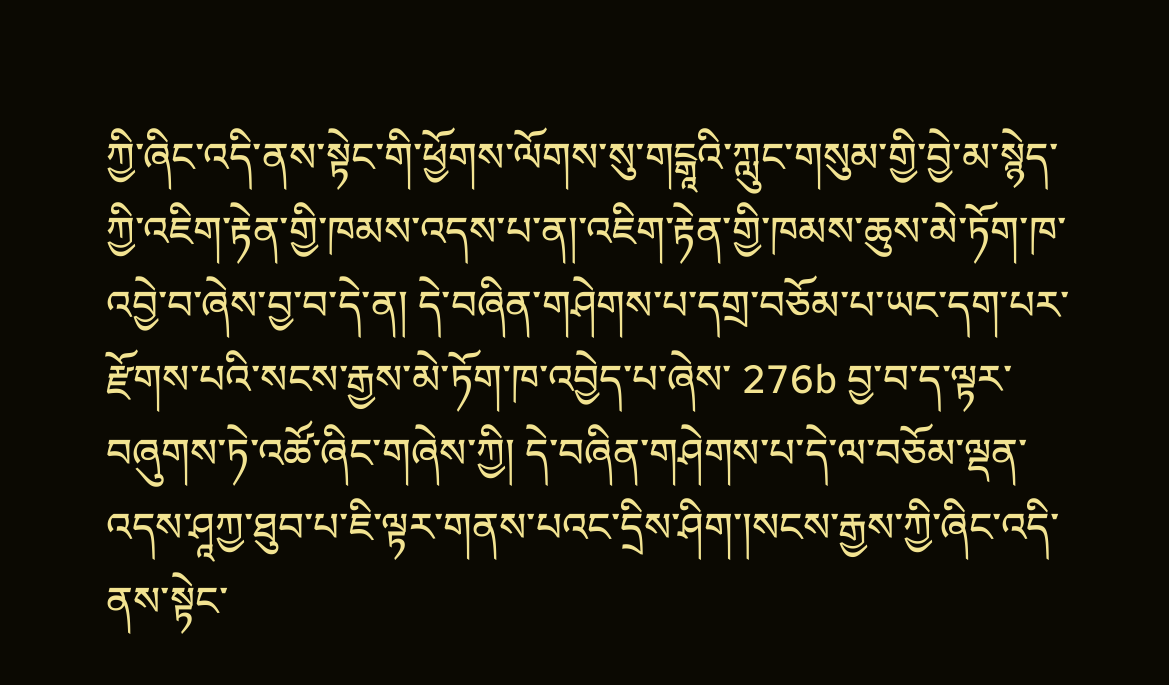ཀྱི་ཞིང་འདི་ནས་སྟེང་གི་ཕྱོགས་ལོགས་སུ་གངྒཱའི་ཀླུང་གསུམ་གྱི་བྱེ་མ་སྙེད་ཀྱི་འཇིག་རྟེན་གྱི་ཁམས་འདས་པ་ན།་འཇིག་རྟེན་གྱི་ཁམས་ཆུས་མེ་ཏོག་ཁ་འབྱེ་བ་ཞེས་བྱ་བ་དེ་ན། དེ་བཞིན་གཤེགས་པ་དགྲ་བཅོམ་པ་ཡང་དག་པར་རྫོགས་པའི་སངས་རྒྱས་མེ་ཏོག་ཁ་འབྱེད་པ་ཞེས་ 276b བྱ་བ་ད་ལྟར་བཞུགས་ཏེ་འཚོ་ཞིང་གཞེས་ཀྱི། དེ་བཞིན་གཤེགས་པ་དེ་ལ་བཅོམ་ལྡན་འདས་ཤཱཀྱ་ཐུབ་པ་ཇི་ལྟར་གནས་པའང་དྲིས་ཤིག་།སངས་རྒྱས་ཀྱི་ཞིང་འདི་ནས་སྟེང་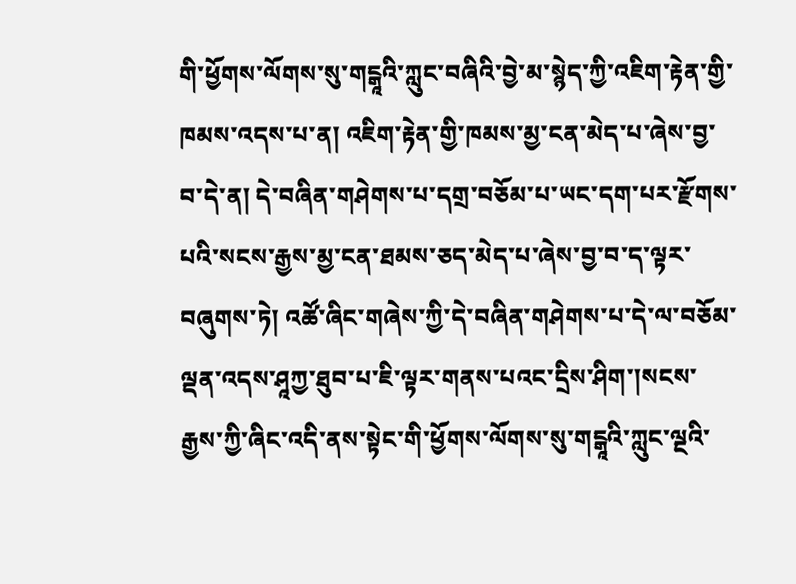གི་ཕྱོགས་ལོགས་སུ་གངྒཱའི་ཀླུང་བཞིའི་བྱེ་མ་སྙེད་ཀྱི་འཇིག་རྟེན་གྱི་ཁམས་འདས་པ་ན། འཇིག་རྟེན་གྱི་ཁམས་མྱ་ངན་མེད་པ་ཞེས་བྱ་བ་དེ་ན། དེ་བཞིན་གཤེགས་པ་དགྲ་བཅོམ་པ་ཡང་དག་པར་རྫོགས་པའི་སངས་རྒྱས་མྱ་ངན་ཐམས་ཅད་མེད་པ་ཞེས་བྱ་བ་ད་ལྟར་བཞུགས་ཏེ། འཚོ་ཞིང་གཞེས་ཀྱི་དེ་བཞིན་གཤེགས་པ་དེ་ལ་བཅོམ་ལྡན་འདས་ཤཱཀྱ་ཐུབ་པ་ཇི་ལྟར་གནས་པའང་དྲིས་ཤིག་།སངས་རྒྱས་ཀྱི་ཞིང་འདི་ནས་སྟེང་གི་ཕྱོགས་ལོགས་སུ་གངྒཱའི་ཀླུང་ལྔའི་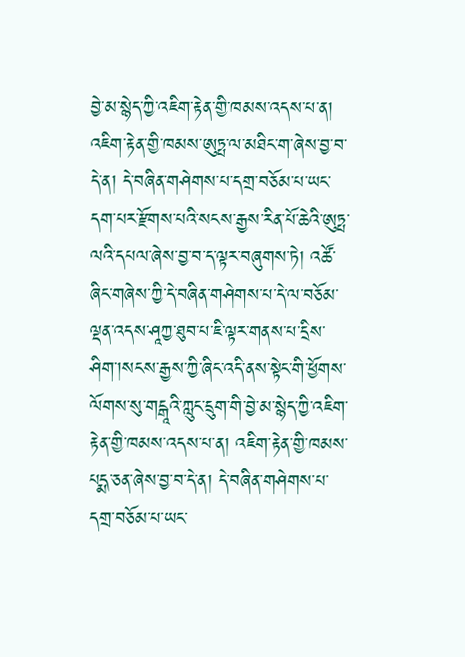བྱེ་མ་སྙེད་ཀྱི་འཇིག་རྟེན་གྱི་ཁམས་འདས་པ་ན། འཇིག་རྟེན་གྱི་ཁམས་ཨུཏྤ་ལ་མཐིང་ག་ཞེས་བྱ་བ་དེ་ན། དེ་བཞིན་གཤེགས་པ་དགྲ་བཅོམ་པ་ཡང་དག་པར་རྫོགས་པའི་སངས་རྒྱས་རིན་པོ་ཆེའི་ཨུཏྤ་ལའི་དཔལ་ཞེས་བྱ་བ་ད་ལྟར་བཞུགས་ཏེ། འཚོ་ཞིང་གཞེས་ཀྱི་དེ་བཞིན་གཤེགས་པ་དེ་ལ་བཅོམ་ལྡན་འདས་ཤཱཀྱ་ཐུབ་པ་ཇི་ལྟར་གནས་པ་དྲིས་ཤིག་།སངས་རྒྱས་ཀྱི་ཞིང་འདི་ནས་སྟེང་གི་ཕྱོགས་ལོགས་སུ་གངྒཱའི་ཀླུང་དྲུག་གི་བྱེ་མ་སྙེད་ཀྱི་འཇིག་རྟེན་གྱི་ཁམས་འདས་པ་ན། འཇིག་རྟེན་གྱི་ཁམས་པདྨ་ཅན་ཞེས་བྱ་བ་དེ་ན། དེ་བཞིན་གཤེགས་པ་དགྲ་བཅོམ་པ་ཡང་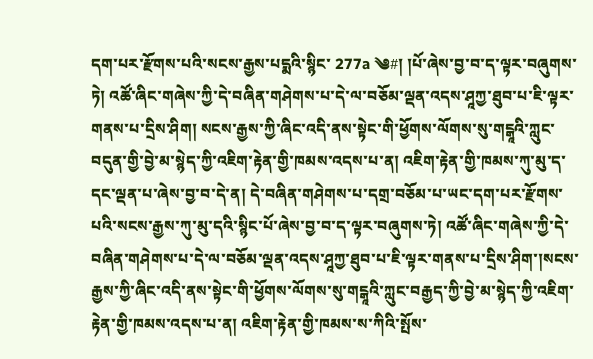དག་པར་རྫོགས་པའི་སངས་རྒྱས་པདྨའི་སྙིང་ 277a ༄#། །པོ་ཞེས་བྱ་བ་ད་ལྟར་བཞུགས་ཏེ། འཚོ་ཞིང་གཞེས་ཀྱི་དེ་བཞིན་གཤེགས་པ་དེ་ལ་བཅོམ་ལྡན་འདས་ཤཱཀྱ་ཐུབ་པ་ཇི་ལྟར་གནས་པ་དྲིས་ཤིག། སངས་རྒྱས་ཀྱི་ཞིང་འདི་ནས་སྟེང་གི་ཕྱོགས་ལོགས་སུ་གངྒཱའི་ཀླུང་བདུན་གྱི་བྱེ་མ་སྙེད་ཀྱི་འཇིག་རྟེན་གྱི་ཁམས་འདས་པ་ན། འཇིག་རྟེན་གྱི་ཁམས་ཀུ་མུ་ད་དང་ལྡན་པ་ཞེས་བྱ་བ་དེ་ན། དེ་བཞིན་གཤེགས་པ་དགྲ་བཅོམ་པ་ཡང་དག་པར་རྫོགས་པའི་སངས་རྒྱས་ཀུ་མུ་དའི་སྙིང་པོ་ཞེས་བྱ་བ་ད་ལྟར་བཞུགས་ཏེ། འཚོ་ཞིང་གཞེས་ཀྱི་དེ་བཞིན་གཤེགས་པ་དེ་ལ་བཅོམ་ལྡན་འདས་ཤཱཀྱ་ཐུབ་པ་ཇི་ལྟར་གནས་པ་དྲིས་ཤིག་།སངས་རྒྱས་ཀྱི་ཞིང་འདི་ནས་སྟེང་གི་ཕྱོགས་ལོགས་སུ་གངྒཱའི་ཀླུང་བརྒྱད་ཀྱི་བྱེ་མ་སྙེད་ཀྱི་འཇིག་རྟེན་གྱི་ཁམས་འདས་པ་ན། འཇིག་རྟེན་གྱི་ཁམས་ས་ཀིའི་སྤོས་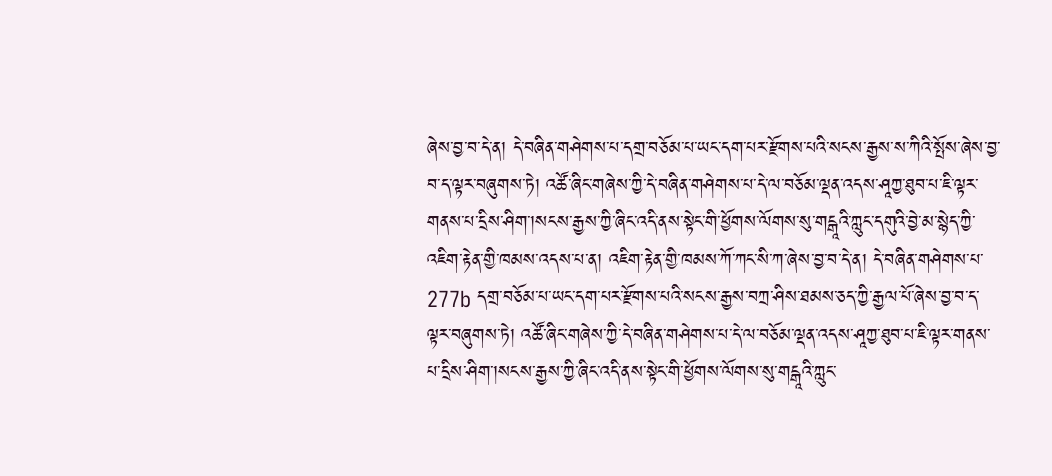ཞེས་བྱ་བ་དེ་ན། དེ་བཞིན་གཤེགས་པ་དགྲ་བཅོམ་པ་ཡང་དག་པར་རྫོགས་པའི་སངས་རྒྱས་ས་ཀིའི་སྤོས་ཞེས་བྱ་བ་ད་ལྟར་བཞུགས་ཏེ། འཚོ་ཞིང་གཞེས་ཀྱི་དེ་བཞིན་གཤེགས་པ་དེ་ལ་བཅོམ་ལྡན་འདས་ཤཱཀྱ་ཐུབ་པ་ཇི་ལྟར་གནས་པ་དྲིས་ཤིག་།སངས་རྒྱས་ཀྱི་ཞིང་འདི་ནས་སྟེང་གི་ཕྱོགས་ལོགས་སུ་གངྒཱའི་ཀླུང་དགུའི་བྱེ་མ་སྙེད་ཀྱི་འཇིག་རྟེན་གྱི་ཁམས་འདས་པ་ན། འཇིག་རྟེན་གྱི་ཁམས་ཀོ་ཀང་སི་ཀ་ཞེས་བྱ་བ་དེ་ན། དེ་བཞིན་གཤེགས་པ་ 277b དགྲ་བཅོམ་པ་ཡང་དག་པར་རྫོགས་པའི་སངས་རྒྱས་བཀྲ་ཤིས་ཐམས་ཅད་ཀྱི་རྒྱལ་པོ་ཞེས་བྱ་བ་ད་ལྟར་བཞུགས་ཏེ། འཚོ་ཞིང་གཞེས་ཀྱི་དེ་བཞིན་གཤེགས་པ་དེ་ལ་བཅོམ་ལྡན་འདས་ཤཱཀྱ་ཐུབ་པ་ཇི་ལྟར་གནས་པ་དྲིས་ཤིག་།སངས་རྒྱས་ཀྱི་ཞིང་འདི་ནས་སྟེང་གི་ཕྱོགས་ལོགས་སུ་གངྒཱའི་ཀླུང་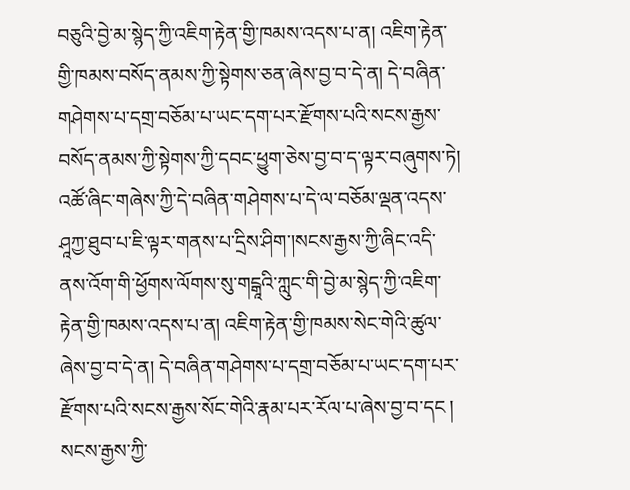བཅུའི་བྱེ་མ་སྙེད་ཀྱི་འཇིག་རྟེན་གྱི་ཁམས་འདས་པ་ན། འཇིག་རྟེན་གྱི་ཁམས་བསོད་ནམས་ཀྱི་སྟེགས་ཅན་ཞེས་བྱ་བ་དེ་ན། དེ་བཞིན་གཤེགས་པ་དགྲ་བཅོམ་པ་ཡང་དག་པར་རྫོགས་པའི་སངས་རྒྱས་བསོད་ནམས་ཀྱི་སྟེགས་ཀྱི་དབང་ཕྱུག་ཅེས་བྱ་བ་ད་ལྟར་བཞུགས་ཏེ། འཚོ་ཞིང་གཞེས་ཀྱི་དེ་བཞིན་གཤེགས་པ་དེ་ལ་བཅོམ་ལྡན་འདས་ཤཱཀྱ་ཐུབ་པ་ཇི་ལྟར་གནས་པ་དྲིས་ཤིག་།སངས་རྒྱས་ཀྱི་ཞིང་འདི་ནས་འོག་གི་ཕྱོགས་ལོགས་སུ་གངྒཱའི་ཀླུང་གི་བྱེ་མ་སྙེད་ཀྱི་འཇིག་རྟེན་གྱི་ཁམས་འདས་པ་ན། འཇིག་རྟེན་གྱི་ཁམས་སེང་གེའི་ཚུལ་ཞེས་བྱ་བ་དེ་ན། དེ་བཞིན་གཤེགས་པ་དགྲ་བཅོམ་པ་ཡང་དག་པར་རྫོགས་པའི་སངས་རྒྱས་སོང་གེའི་རྣམ་པར་རོལ་པ་ཞེས་བྱ་བ་དང ། སངས་རྒྱས་ཀྱི་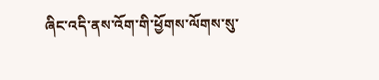ཞིང་འདི་ནས་འོག་གི་ཕྱོགས་ལོགས་སུ་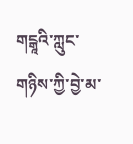གངྒཱའི་ཀླུང་གཉིས་ཀྱི་བྱེ་མ་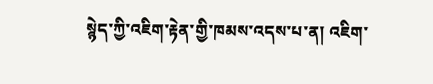སྙེད་ཀྱི་འཇིག་རྟེན་གྱི་ཁམས་འདས་པ་ན། འཇིག་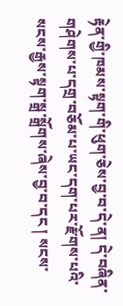རྟེན་གྱི་ཁམས་སྟག་གི་ཕུག་ཅེས་བྱ་བ་དེ་ན། དེ་བཞིན་གཤེགས་པ་དགྲ་བཅོམ་པ་ཡང་དག་པར་རྫོགས་པའི་སངས་རྒྱས་སྟག་སྒྲ་སྒྲོགས་ཞེས་བྱ་བ་དང ། སངས་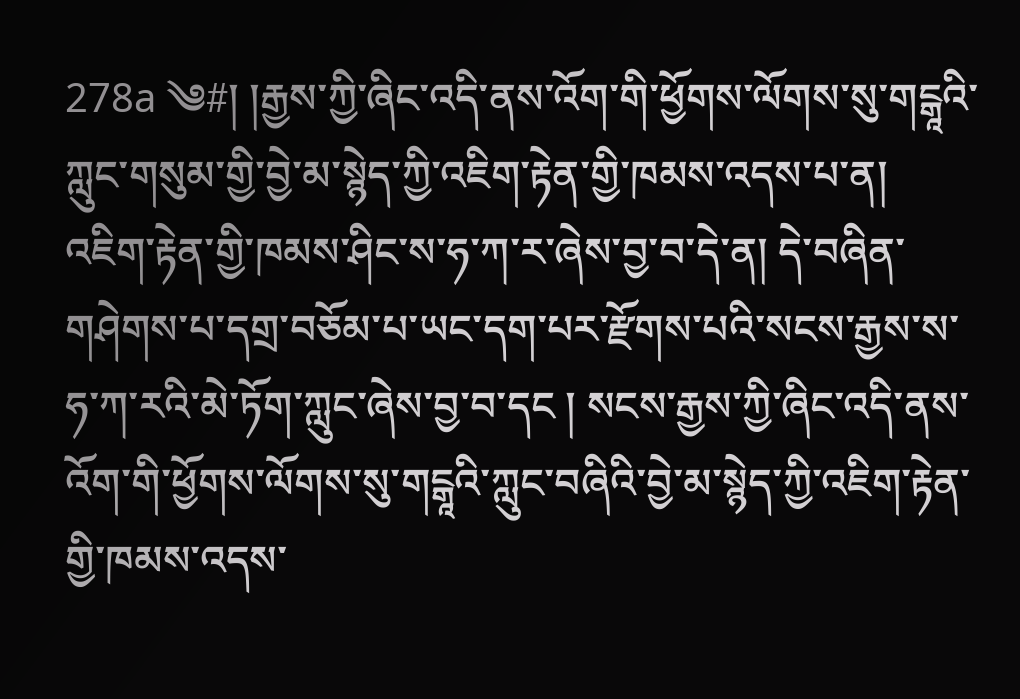278a ༄#། །རྒྱས་ཀྱི་ཞིང་འདི་ནས་འོག་གི་ཕྱོགས་ལོགས་སུ་གངྒཱའི་ཀླུང་གསུམ་གྱི་བྱེ་མ་སྙེད་ཀྱི་འཇིག་རྟེན་གྱི་ཁམས་འདས་པ་ན། འཇིག་རྟེན་གྱི་ཁམས་ཤིང་ས་ཧ་ཀ་ར་ཞེས་བྱ་བ་དེ་ན། དེ་བཞིན་གཤེགས་པ་དགྲ་བཅོམ་པ་ཡང་དག་པར་རྫོགས་པའི་སངས་རྒྱས་ས་ཧ་ཀ་རའི་མེ་ཏོག་ཀླུང་ཞེས་བྱ་བ་དང ། སངས་རྒྱས་ཀྱི་ཞིང་འདི་ནས་འོག་གི་ཕྱོགས་ལོགས་སུ་གངྒཱའི་ཀླུང་བཞིའི་བྱེ་མ་སྙེད་ཀྱི་འཇིག་རྟེན་གྱི་ཁམས་འདས་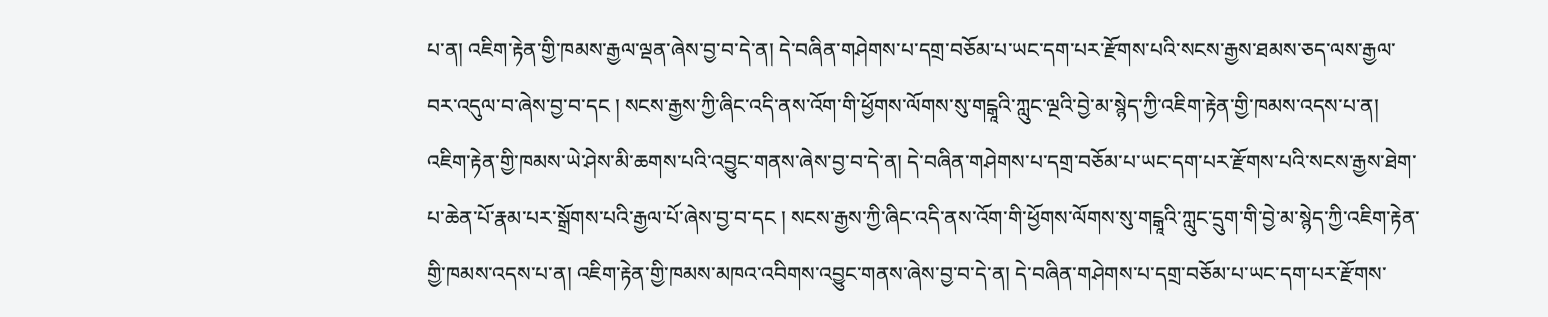པ་ན། འཇིག་རྟེན་གྱི་ཁམས་རྒྱལ་ལྡན་ཞེས་བྱ་བ་དེ་ན། དེ་བཞིན་གཤེགས་པ་དགྲ་བཅོམ་པ་ཡང་དག་པར་རྫོགས་པའི་སངས་རྒྱས་ཐམས་ཅད་ལས་རྒྱལ་བར་འདུལ་བ་ཞེས་བྱ་བ་དང ། སངས་རྒྱས་ཀྱི་ཞིང་འདི་ནས་འོག་གི་ཕྱོགས་ལོགས་སུ་གངྒཱའི་ཀླུང་ལྔའི་བྱེ་མ་སྙེད་ཀྱི་འཇིག་རྟེན་གྱི་ཁམས་འདས་པ་ན། འཇིག་རྟེན་གྱི་ཁམས་ཡེ་ཤེས་མི་ཆགས་པའི་འབྱུང་གནས་ཞེས་བྱ་བ་དེ་ན། དེ་བཞིན་གཤེགས་པ་དགྲ་བཅོམ་པ་ཡང་དག་པར་རྫོགས་པའི་སངས་རྒྱས་ཐེག་པ་ཆེན་པོ་རྣམ་པར་སྒྲོགས་པའི་རྒྱལ་པོ་ཞེས་བྱ་བ་དང ། སངས་རྒྱས་ཀྱི་ཞིང་འདི་ནས་འོག་གི་ཕྱོགས་ལོགས་སུ་གངྒཱའི་ཀླུང་དྲུག་གི་བྱེ་མ་སྙེད་ཀྱི་འཇིག་རྟེན་གྱི་ཁམས་འདས་པ་ན། འཇིག་རྟེན་གྱི་ཁམས་མཁའ་འབིགས་འབྱུང་གནས་ཞེས་བྱ་བ་དེ་ན། དེ་བཞིན་གཤེགས་པ་དགྲ་བཅོམ་པ་ཡང་དག་པར་རྫོགས་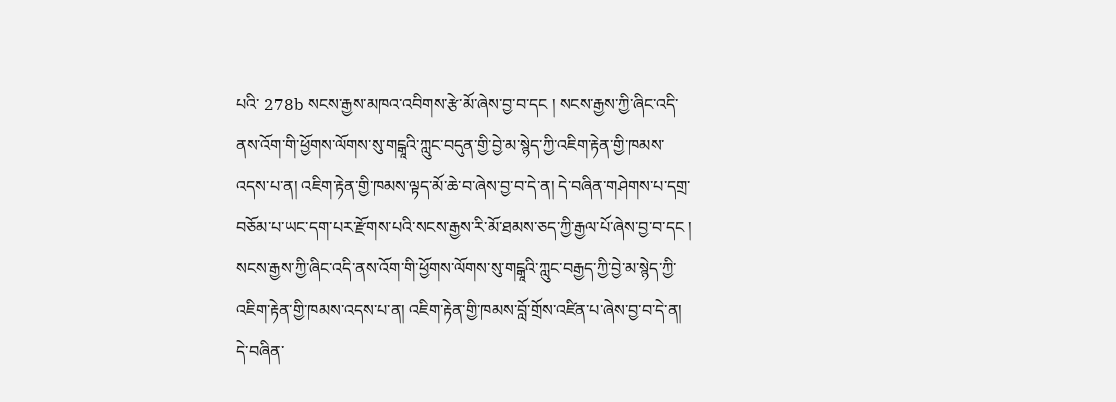པའི་ 278b སངས་རྒྱས་མཁའ་འབིགས་རྩེ་མོ་ཞེས་བྱ་བ་དང ། སངས་རྒྱས་ཀྱི་ཞིང་འདི་ནས་འོག་གི་ཕྱོགས་ལོགས་སུ་གངྒཱའི་ཀླུང་བདུན་གྱི་བྱེ་མ་སྙེད་ཀྱི་འཇིག་རྟེན་གྱི་ཁམས་འདས་པ་ན། འཇིག་རྟེན་གྱི་ཁམས་ལྟད་མོ་ཆེ་བ་ཞེས་བྱ་བ་དེ་ན། དེ་བཞིན་གཤེགས་པ་དགྲ་བཅོམ་པ་ཡང་དག་པར་རྫོགས་པའི་སངས་རྒྱས་རི་མོ་ཐམས་ཅད་ཀྱི་རྒྱལ་པོ་ཞེས་བྱ་བ་དང ། སངས་རྒྱས་ཀྱི་ཞིང་འདི་ནས་འོག་གི་ཕྱོགས་ལོགས་སུ་གངྒཱའི་ཀླུང་བརྒྱད་ཀྱི་བྱེ་མ་སྙེད་ཀྱི་འཇིག་རྟེན་གྱི་ཁམས་འདས་པ་ན། འཇིག་རྟེན་གྱི་ཁམས་བློ་གྲོས་འཛིན་པ་ཞེས་བྱ་བ་དེ་ན། དེ་བཞིན་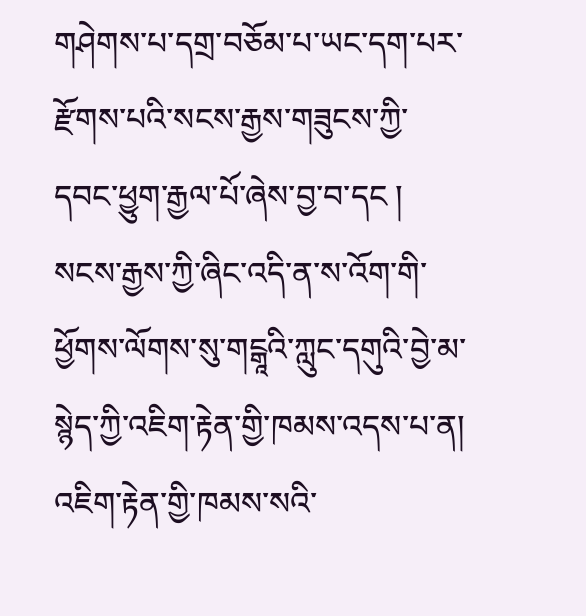གཤེགས་པ་དགྲ་བཅོམ་པ་ཡང་དག་པར་རྫོགས་པའི་སངས་རྒྱས་གཟུངས་ཀྱི་དབང་ཕྱུག་རྒྱལ་པོ་ཞེས་བྱ་བ་དང ། སངས་རྒྱས་ཀྱི་ཞིང་འདི་ན་ས་འོག་གི་ཕྱོགས་ལོགས་སུ་གངྒཱའི་ཀླུང་དགུའི་བྱེ་མ་སྙེད་ཀྱི་འཇིག་རྟེན་གྱི་ཁམས་འདས་པ་ན། འཇིག་རྟེན་གྱི་ཁམས་སའི་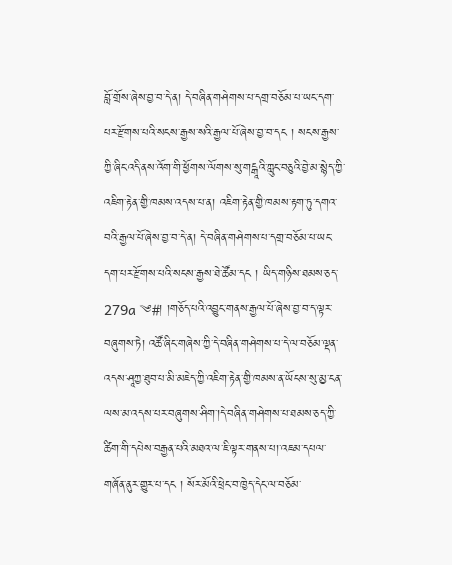བློ་གྲོས་ཞེས་བྱ་བ་དེ་ན། དེ་བཞིན་གཤེགས་པ་དགྲ་བཅོམ་པ་ཡང་དག་པར་རྫོགས་པའི་སངས་རྒྱས་སའི་རྒྱལ་པོ་ཞེས་བྱ་བ་དང ། སངས་རྒྱས་ཀྱི་ཞིང་འདི་ནས་འོག་གི་ཕྱོགས་ལོགས་སུ་གངྒཱའི་ཀླུང་བཅུའི་བྱེ་མ་སྙེད་ཀྱི་འཇིག་རྟེན་གྱི་ཁམས་འདས་པ་ན། འཇིག་རྟེན་གྱི་ཁམས་རྟག་ཏུ་དགའ་བའི་རྒྱལ་པོ་ཞེས་བྱ་བ་དེ་ན། དེ་བཞིན་གཤེགས་པ་དགྲ་བཅོམ་པ་ཡང་དག་པར་རྫོགས་པའི་སངས་རྒྱས་ཐེ་ཚོམ་དང ། ཡིད་གཉིས་ཐམས་ཅད་ 279a ༄#། །གཅོད་པའི་འབྱུང་གནས་རྒྱལ་པོ་ཞེས་བྱ་བ་ད་ལྟར་བཞུགས་ཏེ། འཚོ་ཞིང་གཞེས་ཀྱི་དེ་བཞིན་གཤེགས་པ་དེ་ལ་བཅོམ་ལྡན་འདས་ཤཱཀྱ་ཐུབ་པ་མི་མཇེད་ཀྱི་འཇིག་རྟེན་གྱི་ཁམས་ན་ཡོངས་སུ་མྱ་ངན་ལས་མ་འདས་པར་བཞུགས་ཤིག་།དེ་བཞིན་གཤེགས་པ་ཐམས་ཅད་ཀྱི་ཚིག་གི་དཔེས་བརྒྱན་པའི་མཐའ་ལ་ཇི་ལྟར་གནས་པ།་འཇམ་དཔལ་གཞོན་ནུར་གྱུར་པ་དང ། སོར་མོའི་ཕྲེང་བ་ཁྱེད་དེང་ལ་བཅོམ་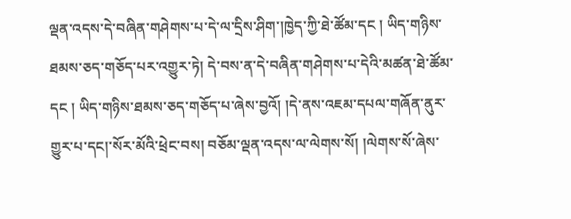ལྡན་འདས་དེ་བཞིན་གཤེགས་པ་དེ་ལ་དྲིས་ཤིག་།ཁྱེད་ཀྱི་ཐེ་ཚོམ་དང ། ཡིད་གཉིས་ཐམས་ཅད་གཅོད་པར་འགྱུར་ཏེ། དེ་བས་ན་དེ་བཞིན་གཤེགས་པ་དེའི་མཚན་ཐེ་ཚོམ་དང ། ཡིད་གཉིས་ཐམས་ཅད་གཅོད་པ་ཞེས་བྱའོ། །དེ་ནས་འཇམ་དཔལ་གཞོན་ནུར་གྱུར་པ་དང།་སོར་མོའི་ཕྲེང་བས། བཅོམ་ལྡན་འདས་ལ་ལེགས་སོ། །ལེགས་སོ་ཞེས་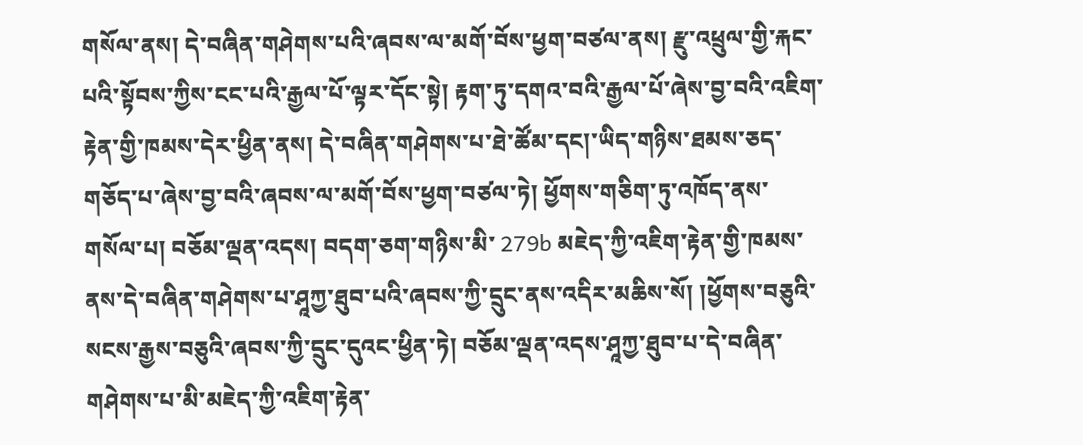གསོལ་ནས། དེ་བཞིན་གཤེགས་པའི་ཞབས་ལ་མགོ་བོས་ཕྱག་བཙལ་ནས། རྫུ་འཕྲུལ་གྱི་རྐང་པའི་སྟོབས་ཀྱིས་ངང་པའི་རྒྱལ་པོ་ལྟར་དོང་སྟེ། རྟག་ཏུ་དགའ་བའི་རྒྱལ་པོ་ཞེས་བྱ་བའི་འཇིག་རྟེན་གྱི་ཁམས་དེར་ཕྱིན་ནས། དེ་བཞིན་གཤེགས་པ་ཐེ་ཚོམ་དང།་ཡིད་གཉིས་ཐམས་ཅད་གཅོད་པ་ཞེས་བྱ་བའི་ཞབས་ལ་མགོ་བོས་ཕྱག་བཙལ་ཏེ། ཕྱོགས་གཅིག་ཏུ་འཁོད་ནས་གསོལ་པ། བཅོམ་ལྡན་འདས། བདག་ཅག་གཉིས་མི་ 279b མཇེད་ཀྱི་འཇིག་རྟེན་གྱི་ཁམས་ནས་དེ་བཞིན་གཤེགས་པ་ཤཱཀྱ་ཐུབ་པའི་ཞབས་ཀྱི་དྲུང་ནས་འདིར་མཆིས་སོ། །ཕྱོགས་བཅུའི་སངས་རྒྱས་བཅུའི་ཞབས་ཀྱི་དྲུང་དུའང་ཕྱིན་ཏེ། བཅོམ་ལྡན་འདས་ཤཱཀྱ་ཐུབ་པ་དེ་བཞིན་གཤེགས་པ་མི་མཇེད་ཀྱི་འཇིག་རྟེན་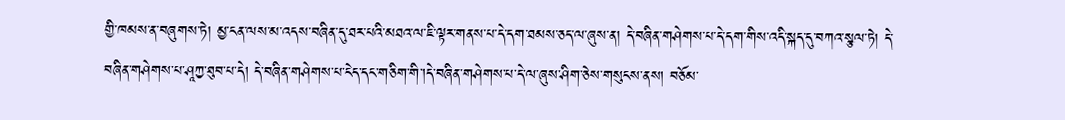གྱི་ཁམས་ན་བཞུགས་ཏེ། མྱ་ངན་ལས་མ་འདས་བཞིན་དུ་ཐར་པའི་མཐའ་ལ་ཇི་ལྟར་གནས་པ་དེ་དག་ཐམས་ཅད་ལ་ཞུས་ན། དེ་བཞིན་གཤེགས་པ་དེ་དག་གིས་འདི་སྐད་དུ་བཀའ་སྩལ་ཏེ། དེ་བཞིན་གཤེགས་པ་ཤཱཀྱ་ཐུབ་པ་དེ། དེ་བཞིན་གཤེགས་པ་ངེད་དང་གཅིག་གི་།དེ་བཞིན་གཤེགས་པ་དེ་ལ་ཞུས་ཤིག་ཅེས་གསུངས་ནས། བཅོམ་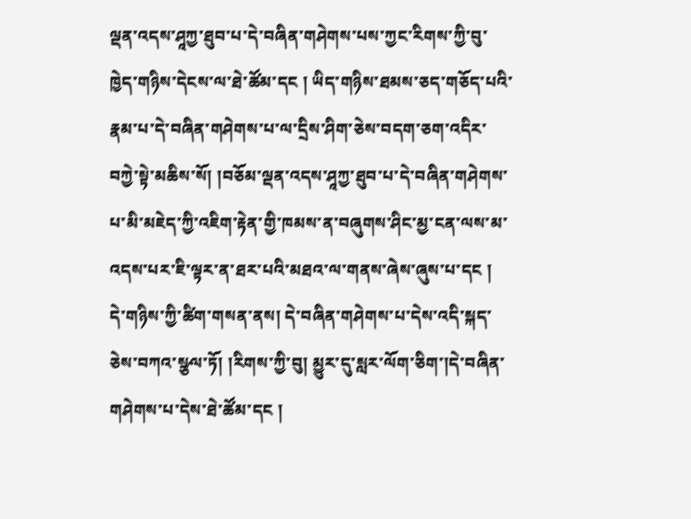ལྡན་འདས་ཤཱཀྱ་ཐུབ་པ་དེ་བཞིན་གཤེགས་པས་ཀྱང་རིགས་ཀྱི་བུ་ཁྱེད་གཉིས་དེངས་ལ་ཐེ་ཚོམ་དང ། ཡིད་གཉིས་ཐམས་ཅད་གཅོད་པའི་རྣམ་པ་དེ་བཞིན་གཤེགས་པ་ལ་དྲིས་ཤིག་ཅེས་བདག་ཅག་འདིར་བཀྱེ་སྟེ་མཆིས་སོ། །བཅོམ་ལྡན་འདས་ཤཱཀྱ་ཐུབ་པ་དེ་བཞིན་གཤེགས་པ་མི་མཇེད་ཀྱི་འཇིག་རྟེན་གྱི་ཁམས་ན་བཞུགས་ཤིང་མྱ་ངན་ལས་མ་འདས་པར་ཇི་ལྟར་ན་ཐར་པའི་མཐའ་ལ་གནས་ཞེས་ཞུས་པ་དང ། དེ་གཉིས་ཀྱི་ཚིག་གསན་ནས། དེ་བཞིན་གཤེགས་པ་དེས་འདི་སྐད་ཅེས་བཀའ་སྩལ་ཏོ། །རིགས་ཀྱི་བུ། མྱུར་དུ་སླར་ལོག་ཅིག་།དེ་བཞིན་གཤེགས་པ་དེས་ཐེ་ཚོམ་དང །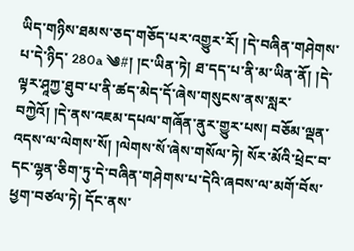ཡིད་གཉིས་ཐམས་ཅད་གཅོད་པར་འགྱུར་རོ། །དེ་བཞིན་གཤེགས་པ་དེ་ཉིད་ 280a ༄#། །ང་ཡིན་ཏེ། ཐ་དད་པ་ནི་མ་ཡིན་ནོ། །དེ་ལྟར་ཤཱཀྱ་ཐུབ་པ་ནི་ཚད་མེད་དོ་ཞེས་གསུངས་ནས་སླར་བཀྱེའོ། །དེ་ནས་འཇམ་དཔལ་གཞོན་ནུར་གྱུར་པས། བཅོམ་ལྡན་འདས་ལ་ལེགས་སོ། །ལེགས་སོ་ཞེས་གསོལ་ཏེ། སོར་མོའི་ཕྲེང་བ་དང་ལྷན་ཅིག་ཏུ་དེ་བཞིན་གཤེགས་པ་དེའི་ཞབས་ལ་མགོ་བོས་ཕྱག་བཙལ་ཏེ། དོང་ནས་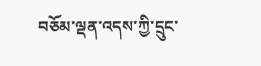བཅོམ་ལྡན་འདས་ཀྱི་དྲུང་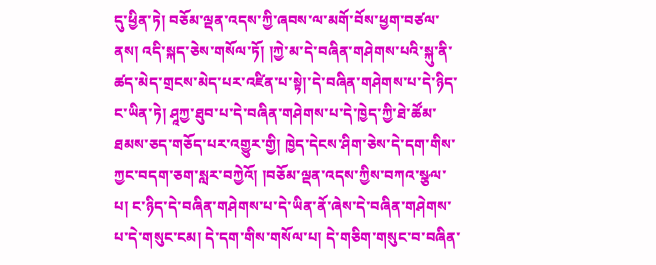དུ་ཕྱིན་ཏེ། བཅོམ་ལྡན་འདས་ཀྱི་ཞབས་ལ་མགོ་བོས་ཕྱག་བཙལ་ནས། འདི་སྐད་ཅེས་གསོལ་ཏོ། །ཀྱེ་མ་དེ་བཞིན་གཤེགས་པའི་སྐུ་ནི་ཚད་མེད་གྲངས་མེད་པར་འཛིན་པ་སྟེ།་དེ་བཞིན་གཤེགས་པ་དེ་ཉིད་ང་ཡིན་ཏེ། ཤཱཀྱ་ཐུབ་པ་དེ་བཞིན་གཤེགས་པ་དེ་ཁྱེད་ཀྱི་ཐེ་ཚོམ་ཐམས་ཅད་གཅོད་པར་འགྱུར་གྱི། ཁྱེད་དེངས་ཤིག་ཅེས་དེ་དག་གིས་ཀྱང་བདག་ཅག་སླར་བཀྱེའོ། །བཅོམ་ལྡན་འདས་ཀྱིས་བཀའ་སྩལ་པ། ང་ཉིད་དེ་བཞིན་གཤེགས་པ་དེ་ཡིན་ནོ་ཞེས་དེ་བཞིན་གཤེགས་པ་དེ་གསུང་ངམ། དེ་དག་གིས་གསོལ་པ། དེ་གཅིག་གསུང་བ་བཞིན་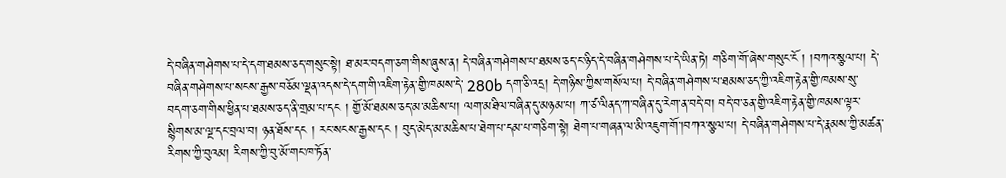དེ་བཞིན་གཤེགས་པ་དེ་དག་ཐམས་ཅད་གསུང་སྟེ། ཐ་མར་བདག་ཅག་གིས་ཞུས་ན། དེ་བཞིན་གཤེགས་པ་ཐམས་ཅད་ང་ཉིད་དེ་བཞིན་གཤེགས་པ་དེ་ཡིན་ཏེ། གཅིག་གོ་ཞེས་གསུང་ངོ ། །བཀའ་སྩལ་པ། དེ་བཞིན་གཤེགས་པ་སངས་རྒྱས་བཅོམ་ལྡན་འདས་དེ་དག་གི་འཇིག་རྟེན་གྱི་ཁམས་དེ་ 280b དག་ཅི་འདྲ། དེ་གཉིས་ཀྱིས་གསོལ་པ། དེ་བཞིན་གཤེགས་པ་ཐམས་ཅད་ཀྱི་འཇིག་རྟེན་གྱི་ཁམས་སུ་བདག་ཅག་གིས་ཕྱིན་པ་ཐམས་ཅད་ནི་གྲམ་པ་དང ། གྱོ་མོ་ཐམས་ཅད་མ་མཆིས་པ། ལག་མཐིལ་བཞིན་དུ་མཉམ་པ། ཀ་ཙ་ལིནད་ཀ་བཞིན་དུ་རེག་ན་བདེ་བ། བདེ་བ་ཅན་གྱི་འཇིག་རྟེན་གྱི་ཁམས་ལྟར་སྙིགས་མ་ལྔ་དང་བྲལ་བ། ཉན་ཐོས་དང ། རང་སངས་རྒྱས་དང ། བུད་མེད་མ་མཆིས་པ་ཐེག་པ་དམ་པ་གཅིག་སྟེ། ཐེག་པ་གཞན་ལ་མི་འཇུག་གོ་།བཀའ་སྩལ་པ། དེ་བཞིན་གཤེགས་པ་དེ་རྣམས་ཀྱི་མཚན་རིགས་ཀྱི་བུའམ། རིགས་ཀྱི་བུ་མོ་གང་ཁ་ཏོན་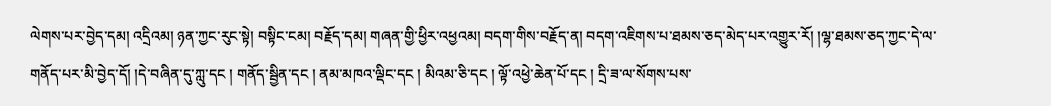ལེགས་པར་བྱེད་དམ། འདྲིའམ། ཉན་ཀྱང་རུང་སྟེ། བསྟིང་ངམ། བརྗོད་དམ། གཞན་གྱི་ཕྱིར་འཕྱའམ། བདག་གིས་བརྗོད་ན། བདག་འཇིགས་པ་ཐམས་ཅད་མེད་པར་འགྱུར་རོ། །ལྷ་ཐམས་ཅད་ཀྱང་དེ་ལ་གནོད་པར་མི་བྱེད་དོ། །དེ་བཞིན་དུ་ཀླུ་དང ། གནོད་སྦྱིན་དང ། ནམ་མཁའ་ལྡིང་དང ། མིའམ་ཅི་དང ། ལྟོ་འཕྱེ་ཆེན་པོ་དང ། དྲི་ཟ་ལ་སོགས་པས་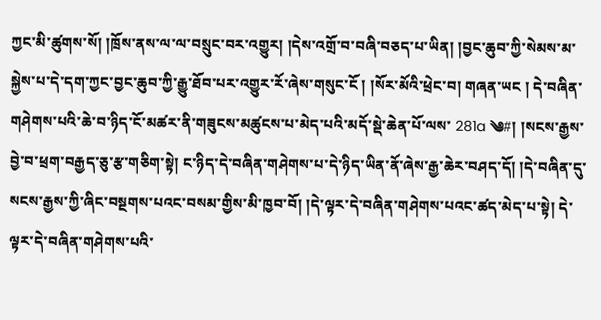ཀྱང་མི་ཚུགས་སོ། །ཁྲོས་ནས་ལ་ལ་བསྲུང་བར་འགྱུར། །དེས་འགྲོ་བ་བཞི་བཅད་པ་ཡིན། །བྱང་ཆུབ་ཀྱི་སེམས་མ་སྐྱེས་པ་དེ་དག་ཀྱང་བྱང་ཆུབ་ཀྱི་རྒྱུ་ཐོབ་པར་འགྱུར་རོ་ཞེས་གསུང་ངོ ། །སོར་མོའི་ཕྲེང་བ། གཞན་ཡང ། དེ་བཞིན་གཤེགས་པའི་ཆེ་བ་ཉིད་ངོ་མཚར་ནི་གཟུངས་མཚུངས་པ་མེད་པའི་མདོ་སྡེ་ཆེན་པོ་ལས་ 281a ༄#། །སངས་རྒྱས་བྱེ་བ་ཕྲག་བརྒྱད་ཅུ་རྩ་གཅིག་སྟེ། ང་ཉིད་དེ་བཞིན་གཤེགས་པ་དེ་ཉིད་ཡིན་ནོ་ཞེས་རྒྱ་ཆེར་བཤད་དོ། །དེ་བཞིན་དུ་སངས་རྒྱས་ཀྱི་ཞིང་བསྔགས་པའང་བསམ་གྱིས་མི་ཁྱབ་བོ། །དེ་ལྟར་དེ་བཞིན་གཤེགས་པའང་ཚད་མེད་པ་སྟེ། དེ་ལྟར་དེ་བཞིན་གཤེགས་པའི་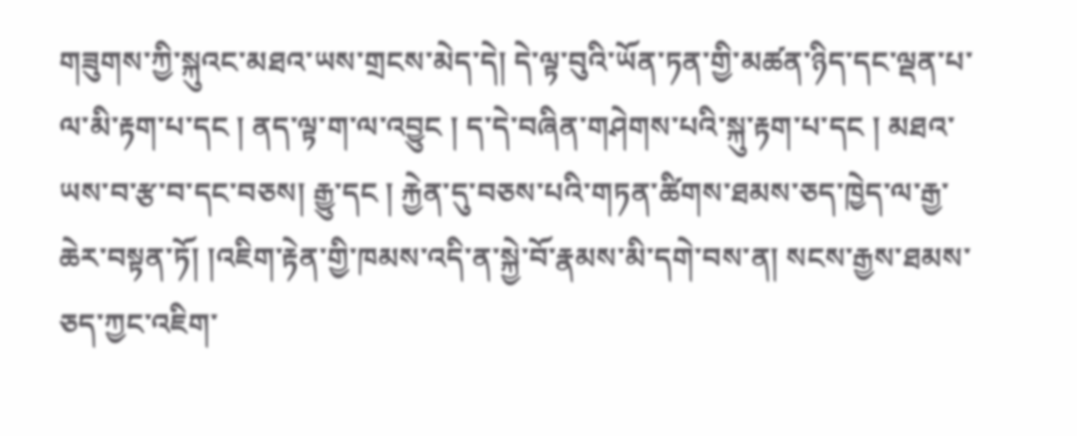གཟུགས་ཀྱི་སྐུའང་མཐའ་ཡས་གྲངས་མེད་དེ། དེ་ལྟ་བུའི་ཡོན་ཏན་གྱི་མཚན་ཉིད་དང་ལྡན་པ་ལ་མི་རྟག་པ་དང ། ནད་ལྟ་ག་ལ་འབྱུང ། ད་དེ་བཞིན་གཤེགས་པའི་སྐུ་རྟག་པ་དང ། མཐའ་ཡས་བ་རྩ་བ་དང་བཅས། རྒྱུ་དང ། རྐྱེན་དུ་བཅས་པའི་གཏན་ཚིགས་ཐམས་ཅད་ཁྱེད་ལ་རྒྱ་ཆེར་བསྟན་ཏོ། །འཇིག་རྟེན་གྱི་ཁམས་འདི་ན་སྐྱེ་བོ་རྣམས་མི་དགེ་བས་ན། སངས་རྒྱས་ཐམས་ཅད་ཀྱང་འཇིག་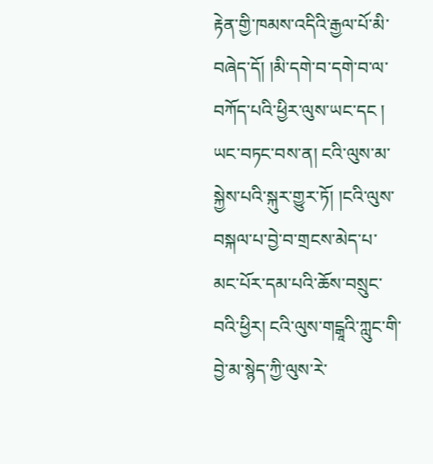རྟེན་གྱི་ཁམས་འདིའི་རྒྱལ་པོ་མི་བཞེད་དོ། །མི་དགེ་བ་དགེ་བ་ལ་བཀོད་པའི་ཕྱིར་ལུས་ཡང་དང ། ཡང་བཏང་བས་ན། ངའི་ལུས་མ་སྐྱེས་པའི་སྐུར་གྱུར་ཏོ། །ངའི་ལུས་བསྐལ་པ་བྱེ་བ་གྲངས་མེད་པ་མང་པོར་དམ་པའི་ཆོས་བསྲུང་བའི་ཕྱིར། ངའི་ལུས་གངྒཱའི་ཀླུང་གི་བྱེ་མ་སྙེད་ཀྱི་ལུས་རེ་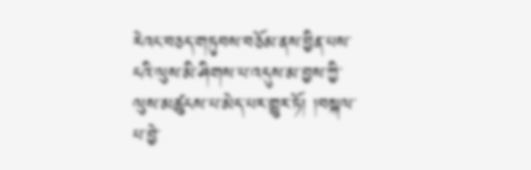རེའང་བཅད་གཏུབས་བཅོམ་ནས་བྱིན་པས་ངའི་ལུས་མི་ཤིགས་པ་འདུས་མ་བྱས་ཀྱི་ལུས་མཚུངས་པ་མེད་པར་གྱུར་ཏོ། །བསྐལ་པ་བྱེ་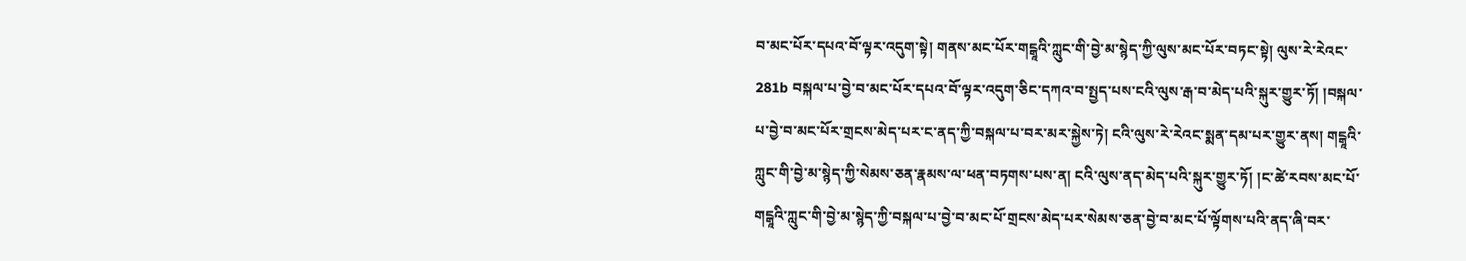བ་མང་པོར་དཔའ་བོ་ལྟར་འདུག་སྟེ། གནས་མང་པོར་གངྒཱའི་ཀླུང་གི་བྱེ་མ་སྙེད་ཀྱི་ལུས་མང་པོར་བཏང་སྟེ། ལུས་རེ་རེའང་ 281b བསྐལ་པ་བྱེ་བ་མང་པོར་དཔའ་བོ་ལྟར་འདུག་ཅིང་དཀའ་བ་སྤྱད་པས་ངའི་ལུས་རྒ་བ་མེད་པའི་སྐུར་གྱུར་ཏོ། །བསྐལ་པ་བྱེ་བ་མང་པོར་གྲངས་མེད་པར་ང་ནད་ཀྱི་བསྐལ་པ་བར་མར་སྐྱེས་ཏེ། ངའི་ལུས་རེ་རེའང་སྨན་དམ་པར་གྱུར་ནས། གངྒཱའི་ཀླུང་གི་བྱེ་མ་སྙེད་ཀྱི་སེམས་ཅན་རྣམས་ལ་ཕན་བཏགས་པས་ན། ངའི་ལུས་ནད་མེད་པའི་སྐུར་གྱུར་ཏོ། །ང་ཚེ་རབས་མང་པོ་གངྒཱའི་ཀླུང་གི་བྱེ་མ་སྙེད་ཀྱི་བསྐལ་པ་བྱེ་བ་མང་པོ་གྲངས་མེད་པར་སེམས་ཅན་བྱེ་བ་མང་པོ་ལྟོགས་པའི་ནད་ཞི་བར་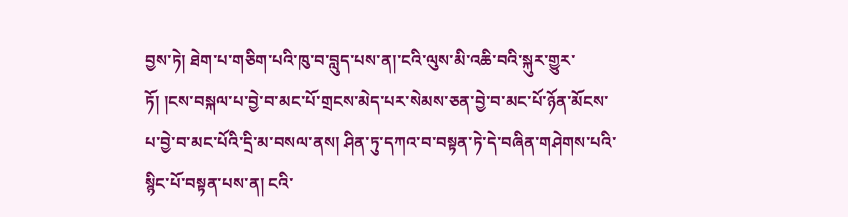བྱས་ཏེ། ཐེག་པ་གཅིག་པའི་ཁུ་བ་བླུད་པས་ན།་ངའི་ལུས་མི་འཆི་བའི་སྐུར་གྱུར་ཏོ། །ངས་བསྐལ་པ་བྱེ་བ་མང་པོ་གྲངས་མེད་པར་སེམས་ཅན་བྱེ་བ་མང་པོ་ཉོན་མོངས་པ་བྱེ་བ་མང་པོའི་དྲི་མ་བསལ་ནས། ཤིན་ཏུ་དཀའ་བ་བསྟན་ཏེ་དེ་བཞིན་གཤེགས་པའི་སྙིང་པོ་བསྟན་པས་ན། ངའི་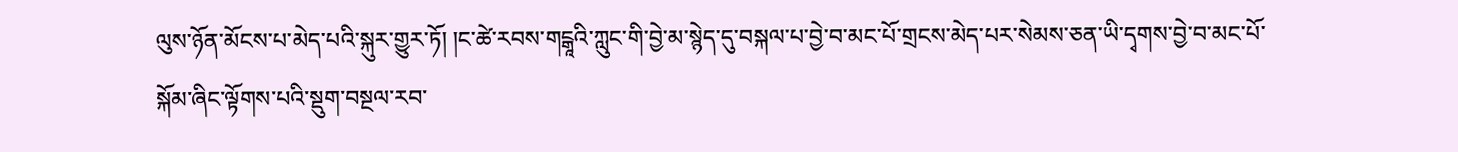ལུས་ཉོན་མོངས་པ་མེད་པའི་སྐུར་གྱུར་ཏོ། །ང་ཚེ་རབས་གངྒཱའི་ཀླུང་གི་བྱེ་མ་སྙེད་དུ་བསྐལ་པ་བྱེ་བ་མང་པོ་གྲངས་མེད་པར་སེམས་ཅན་ཡི་དྭགས་བྱེ་བ་མང་པོ་སྐོམ་ཞིང་ལྟོགས་པའི་སྡུག་བསྔལ་རབ་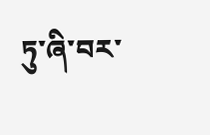ཏུ་ཞི་བར་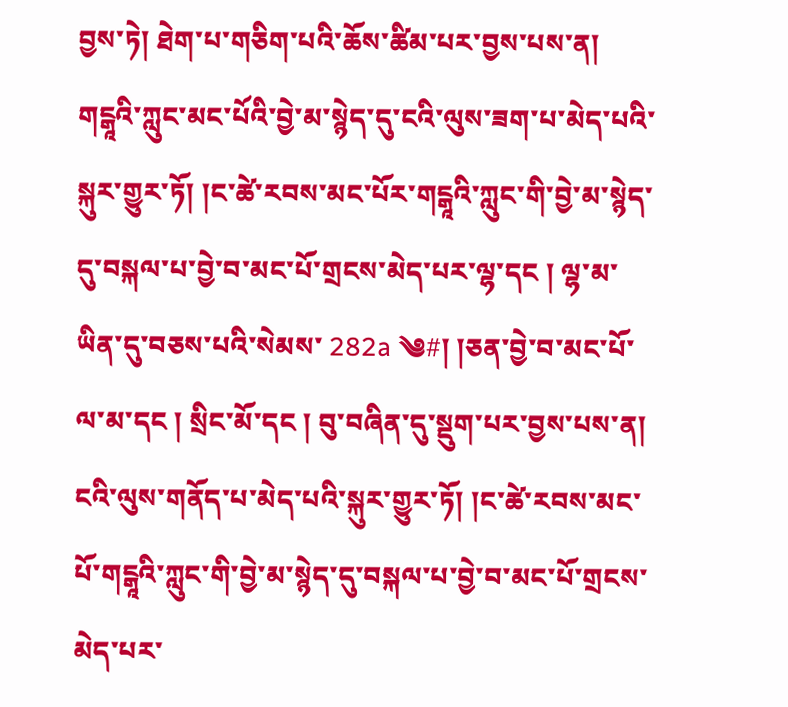བྱས་ཏེ། ཐེག་པ་གཅིག་པའི་ཆོས་ཚིམ་པར་བྱས་པས་ན། གངྒཱའི་ཀླུང་མང་པོའི་བྱེ་མ་སྙེད་དུ་ངའི་ལུས་ཟག་པ་མེད་པའི་སྐུར་གྱུར་ཏོ། །ང་ཚེ་རབས་མང་པོར་གངྒཱའི་ཀླུང་གི་བྱེ་མ་སྙེད་དུ་བསྐལ་པ་བྱེ་བ་མང་པོ་གྲངས་མེད་པར་ལྷ་དང ། ལྷ་མ་ཡིན་དུ་བཅས་པའི་སེམས་ 282a ༄#། །ཅན་བྱེ་བ་མང་པོ་ལ་མ་དང ། སྲིང་མོ་དང ། བུ་བཞིན་དུ་སྡུག་པར་བྱས་པས་ན། ངའི་ལུས་གནོད་པ་མེད་པའི་སྐུར་གྱུར་ཏོ། །ང་ཚེ་རབས་མང་པོ་གངྒཱའི་ཀླུང་གི་བྱེ་མ་སྙེད་དུ་བསྐལ་པ་བྱེ་བ་མང་པོ་གྲངས་མེད་པར་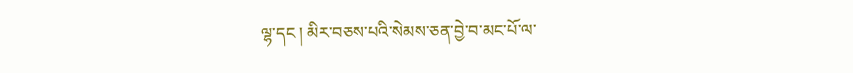ལྷ་དང ། མིར་བཅས་པའི་སེམས་ཅན་བྱེ་བ་མང་པོ་ལ་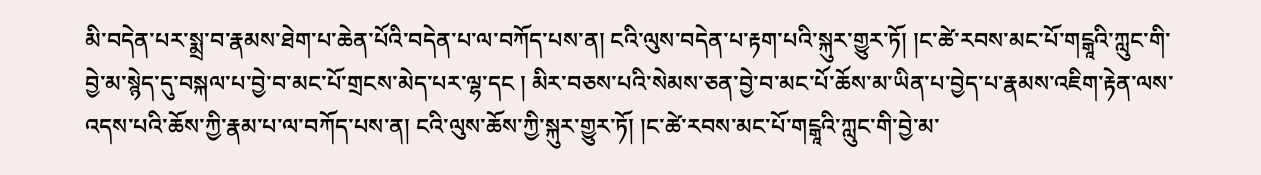མི་བདེན་པར་སྨྲ་བ་རྣམས་ཐེག་པ་ཆེན་པོའི་བདེན་པ་ལ་བཀོད་པས་ན། ངའི་ལུས་བདེན་པ་རྟག་པའི་སྐུར་གྱུར་ཏོ། །ང་ཚེ་རབས་མང་པོ་གངྒཱའི་ཀླུང་གི་བྱེ་མ་སྙེད་དུ་བསྐལ་པ་བྱེ་བ་མང་པོ་གྲངས་མེད་པར་ལྷ་དང ། མིར་བཅས་པའི་སེམས་ཅན་བྱེ་བ་མང་པོ་ཆོས་མ་ཡིན་པ་བྱེད་པ་རྣམས་འཇིག་རྟེན་ལས་འདས་པའི་ཆོས་ཀྱི་རྣམ་པ་ལ་བཀོད་པས་ན། ངའི་ལུས་ཆོས་ཀྱི་སྐུར་གྱུར་ཏོ། །ང་ཚེ་རབས་མང་པོ་གངྒཱའི་ཀླུང་གི་བྱེ་མ་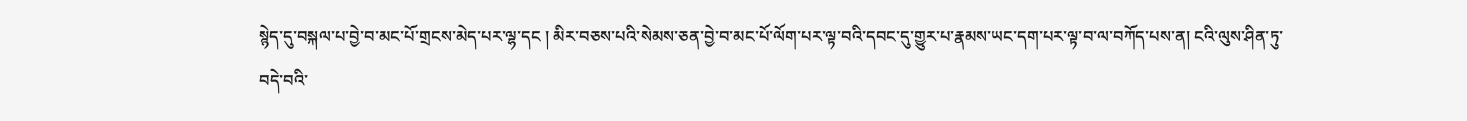སྙེད་དུ་བསྐལ་པ་བྱེ་བ་མང་པོ་གྲངས་མེད་པར་ལྷ་དང ། མིར་བཅས་པའི་སེམས་ཅན་བྱེ་བ་མང་པོ་ལོག་པར་ལྟ་བའི་དབང་དུ་གྱུར་པ་རྣམས་ཡང་དག་པར་ལྟ་བ་ལ་བཀོད་པས་ན། ངའི་ལུས་ཤིན་ཏུ་བདེ་བའི་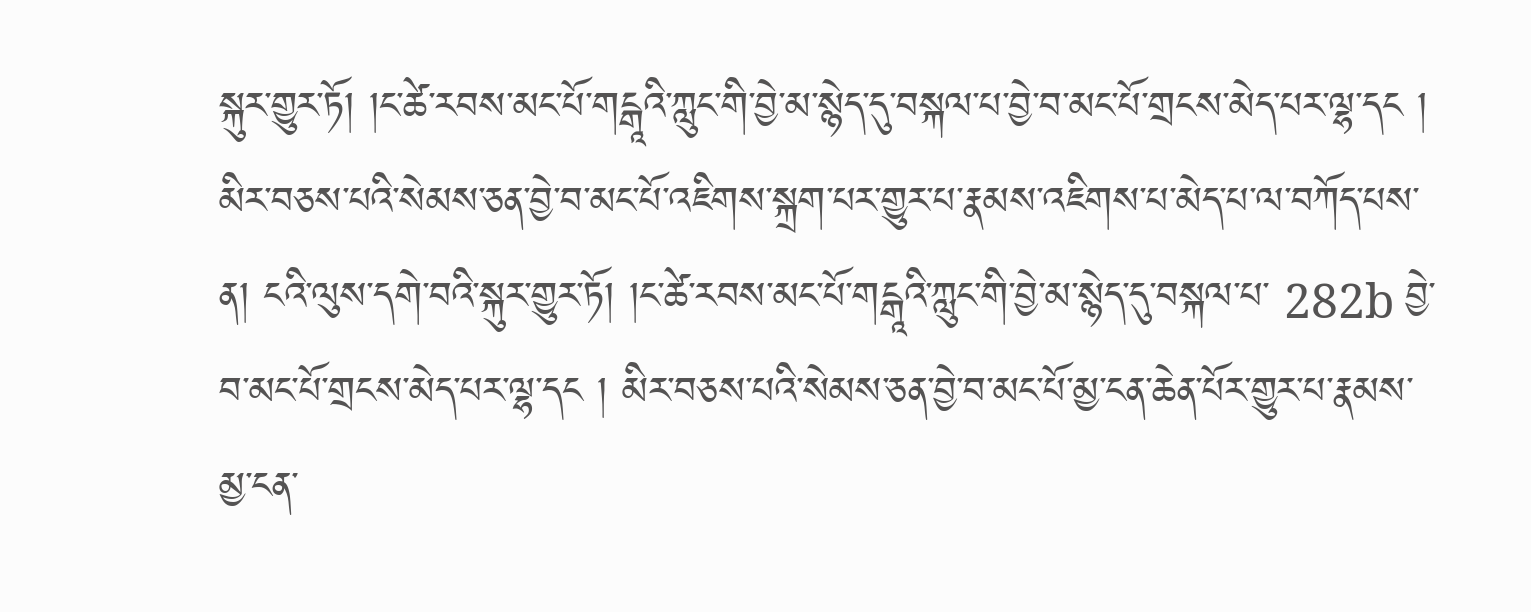སྐུར་གྱུར་ཏོ། །ང་ཚེ་རབས་མང་པོ་གངྒཱའི་ཀླུང་གི་བྱེ་མ་སྙེད་དུ་བསྐལ་པ་བྱེ་བ་མང་པོ་གྲངས་མེད་པར་ལྷ་དང ། མིར་བཅས་པའི་སེམས་ཅན་བྱེ་བ་མང་པོ་འཇིགས་སྐྲག་པར་གྱུར་པ་རྣམས་འཇིགས་པ་མེད་པ་ལ་བཀོད་པས་ན། ངའི་ལུས་དགེ་བའི་སྐུར་གྱུར་ཏོ། །ང་ཚེ་རབས་མང་པོ་གངྒཱའི་ཀླུང་གི་བྱེ་མ་སྙེད་དུ་བསྐལ་པ་ 282b བྱེ་བ་མང་པོ་གྲངས་མེད་པར་ལྷ་དང ། མིར་བཅས་པའི་སེམས་ཅན་བྱེ་བ་མང་པོ་མྱ་ངན་ཆེན་པོར་གྱུར་པ་རྣམས་མྱ་ངན་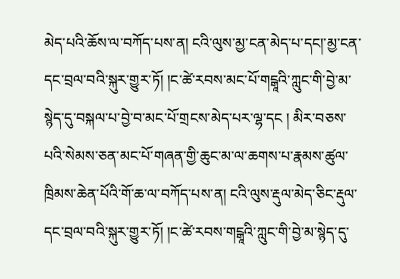མེད་པའི་ཆོས་ལ་བཀོད་པས་ན། ངའི་ལུས་མྱ་ངན་མེད་པ་དང།་མྱ་ངན་དང་བྲལ་བའི་སྐུར་གྱུར་ཏོ། །ང་ཚེ་རབས་མང་པོ་གངྒཱའི་ཀླུང་གི་བྱེ་མ་སྙེད་དུ་བསྐལ་པ་བྱེ་བ་མང་པོ་གྲངས་མེད་པར་ལྷ་དང ། མིར་བཅས་པའི་སེམས་ཅན་མང་པོ་གཞན་གྱི་ཆུང་མ་ལ་ཆགས་པ་རྣམས་ཚུལ་ཁྲིམས་ཆེན་པོའི་གོ་ཆ་ལ་བཀོད་པས་ན། ངའི་ལུས་རྡུལ་མེད་ཅིང་རྡུལ་དང་བྲལ་བའི་སྐུར་གྱུར་ཏོ། །ང་ཚེ་རབས་གངྒཱའི་ཀླུང་གི་བྱེ་མ་སྙེད་དུ་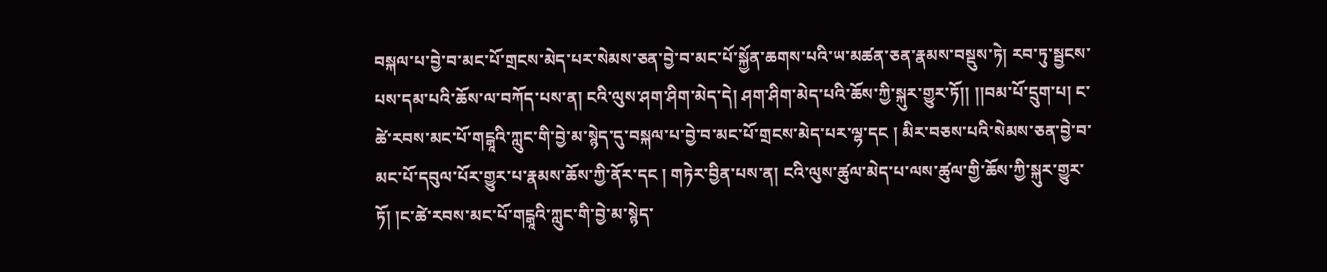བསྐལ་པ་བྱེ་བ་མང་པོ་གྲངས་མེད་པར་སེམས་ཅན་བྱེ་བ་མང་པོ་སྐྱོན་ཆགས་པའི་ཡ་མཚན་ཅན་རྣམས་བསྡུས་ཏེ། རབ་ཏུ་སྦྱངས་པས་དམ་པའི་ཆོས་ལ་བཀོད་པས་ན། ངའི་ལུས་ཤག་ཤིག་མེད་དེ། ཤག་ཤིག་མེད་པའི་ཆོས་ཀྱི་སྐུར་གྱུར་ཏོ།། །།བམ་པོ་དྲུག་པ། ང་ཚེ་རབས་མང་པོ་གངྒཱའི་ཀླུང་གི་བྱེ་མ་སྙེད་དུ་བསྐལ་པ་བྱེ་བ་མང་པོ་གྲངས་མེད་པར་ལྷ་དང ། མིར་བཅས་པའི་སེམས་ཅན་བྱེ་བ་མང་པོ་དབུལ་པོར་གྱུར་པ་རྣམས་ཆོས་ཀྱི་ནོར་དང ། གཏེར་བྱིན་པས་ན། ངའི་ལུས་ཚུལ་མེད་པ་ལས་ཚུལ་གྱི་ཆོས་ཀྱི་སྐུར་གྱུར་ཏོ། །ང་ཚེ་རབས་མང་པོ་གངྒཱའི་ཀླུང་གི་བྱེ་མ་སྙེད་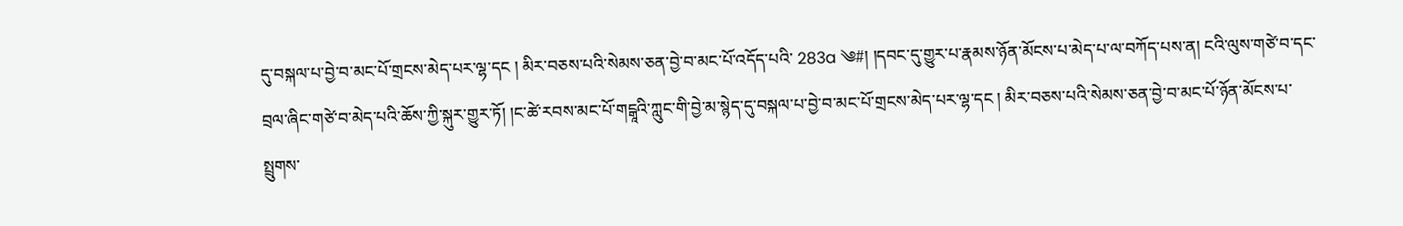དུ་བསྐལ་པ་བྱེ་བ་མང་པོ་གྲངས་མེད་པར་ལྷ་དང ། མིར་བཅས་པའི་སེམས་ཅན་བྱེ་བ་མང་པོ་འདོད་པའི་ 283a ༄#། །དབང་དུ་གྱུར་པ་རྣམས་ཉོན་མོངས་པ་མེད་པ་ལ་བཀོད་པས་ན། ངའི་ལུས་གཙེ་བ་དང་བྲལ་ཞིང་གཙེ་བ་མེད་པའི་ཆོས་ཀྱི་སྐུར་གྱུར་ཏོ། །ང་ཚེ་རབས་མང་པོ་གངྒཱའི་ཀླུང་གི་བྱེ་མ་སྙེད་དུ་བསྐལ་པ་བྱེ་བ་མང་པོ་གྲངས་མེད་པར་ལྷ་དང ། མིར་བཅས་པའི་སེམས་ཅན་བྱེ་བ་མང་པོ་ཉོན་མོངས་པ་སྤྲུགས་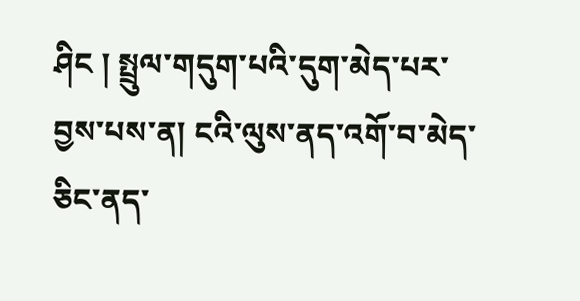ཤིང ། སྤྲུལ་གདུག་པའི་དུག་མེད་པར་བྱས་པས་ན། ངའི་ལུས་ནད་འགོ་བ་མེད་ཅིང་ནད་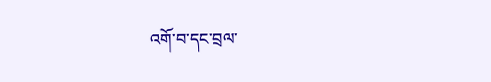འགོ་བ་དང་བྲལ་